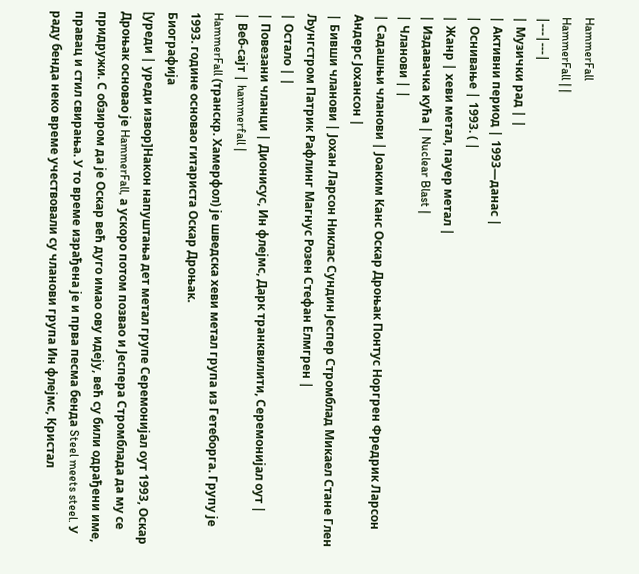HammerFall
HammerFall | |
|---|---|
| Музички рад | |
| Активни период | 1993—данас |
| Оснивање | 1993. ( |
| Жанр | хеви метал, пауер метал |
| Издавачка кућа | Nuclear Blast |
| Чланови | |
| Садашњи чланови | Јоаким Канс Оскар Дроњак Понтус Норгрен Фредрик Ларсон Андерс Јохансон |
| Бивши чланови | Јохан Ларсон Никлас Сундин Јеспер Стромблад Микаел Стане Глен Љунгстром Патрик Рафлинг Магнус Розен Стефан Елмгрен |
| Остало | |
| Повезани чланци | Дионисус, Ин флејмс, Дарк транквилити, Серемонијал оут |
| Веб-сајт | hammerfall |
HammerFall (транскр. Хамерфол) је шведска хеви метал група из Гетеборга. Групу је 1993. године основао гитариста Оскар Дроњак.
Биографија
[уреди | уреди извор]Након напуштања дет метал групе Серемонијал оут 1993, Оскар Дроњак основао је HammerFall, а ускоро потом позвао и Јеспера Стромблада да му се придружи. С обзиром да је Оскар већ дуго имао ову идеју, већ су били одрађени име, правац и стил свирања. У то време израђена је и прва песма бенда Steel meets steel. У раду бенда неко време учествовали су чланови група Ин флејмс, Кристал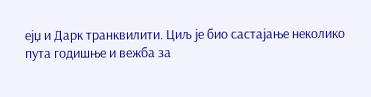ејџ и Дарк транквилити. Циљ је био састајање неколико пута годишње и вежба за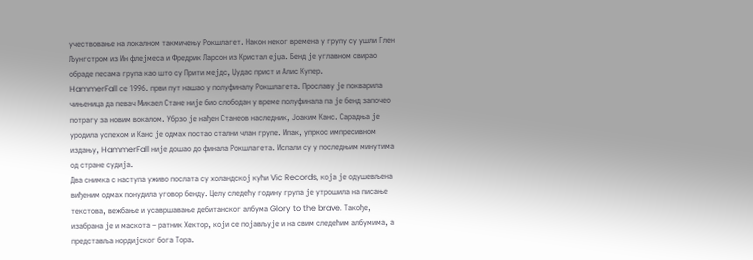учествовање на локалном такмичењу Рокшлагет. Након неког времена у групу су ушли Глен Љунгстром из Ин флејмеса и Фредрик Ларсон из Кристал ејџа. Бенд је углавном свирао обраде песама група као што су Прити мејдс, Џудас прист и Алис Купер.
HammerFall се 1996. први пут нашао у полуфиналу Рокшлагета. Прославу је покварила чињеница да певач Микаел Стане није био слободан у време полуфинала па је бенд започео потрагу за новим вокалом. Убрзо је нађен Станеов наследник, Јоаким Канс. Сарадња је уродила успехом и Канс је одмах постао стални члан групе. Ипак, упркос импресивном издању, HammerFall није дошао до финала Рокшлагета. Испали су у последњим минутима од стране судија.
Два снимка с наступа уживо послата су холандској кући Vic Records, која је одушевљена виђеним одмах понудила уговор бенду. Целу следећу годину група је утрошила на писање текстова, вежбање и усавршавање дебитанског албума Glory to the brave. Такође, изабрана је и маскота – ратник Хектор, који се појављује и на свим следећим албумима, а представља нордијског бога Тора.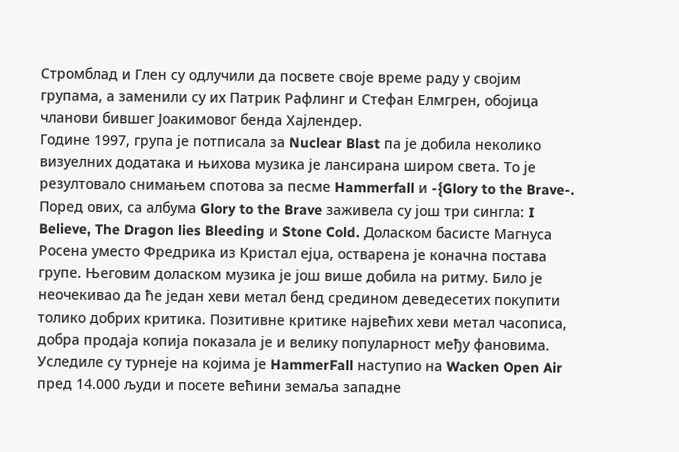Стромблад и Глен су одлучили да посвете своје време раду у својим групама, а заменили су их Патрик Рафлинг и Стефан Елмгрен, обојица чланови бившег Јоакимовог бенда Хајлендер.
Године 1997, група је потписала за Nuclear Blast па је добила неколико визуелних додатака и њихова музика је лансирана широм света. То је резултовало снимањем спотова за песме Hammerfall и -{Glory to the Brave-. Поред ових, са албума Glory to the Brave заживела су још три сингла: I Believe, The Dragon lies Bleeding и Stone Cold. Доласком басисте Магнуса Росена уместо Фредрика из Кристал ејџа, остварена је коначна постава групе. Његовим доласком музика је још више добила на ритму. Било је неочекивао да ће један хеви метал бенд средином деведесетих покупити толико добрих критика. Позитивне критике највећих хеви метал часописа, добра продаја копија показала је и велику популарност међу фановима. Уследиле су турнеје на којима је HammerFall наступио на Wacken Open Air пред 14.000 људи и посете већини земаља западне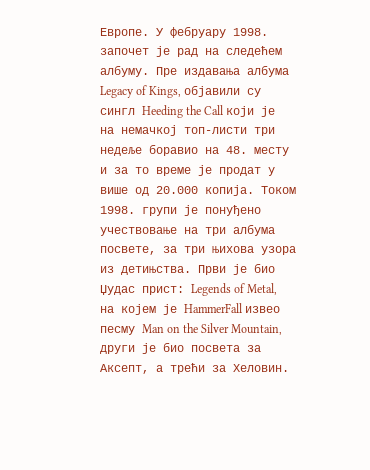Европе. У фебруару 1998. започет је рад на следећем албуму. Пре издавања албума Legacy of Kings, објавили су сингл Heeding the Call који је на немачкој топ-листи три недеље боравио на 48. месту и за то време је продат у више од 20.000 копија. Током 1998. групи је понуђено учествовање на три албума посвете, за три њихова узора из детињства. Први је био Џудас прист: Legends of Metal, на којем је HammerFall извео песму Man on the Silver Mountain, други је био посвета за Аксепт, а трећи за Хеловин.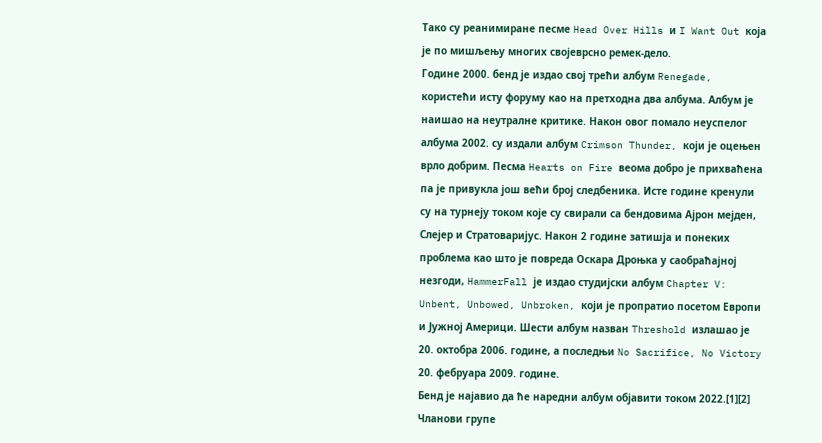Тако су реанимиране песме Head Over Hills и I Want Out која је по мишљењу многих својеврсно ремек-дело.
Године 2000. бенд је издао свој трећи албум Renegade, користећи исту форуму као на претходна два албума. Албум је наишао на неутралне критике. Након овог помало неуспелог албума 2002. су издали албум Crimson Thunder, који је оцењен врло добрим. Песма Hearts on Fire веома добро је прихваћена па је привукла још већи број следбеника. Исте године кренули су на турнеју током које су свирали са бендовима Ајрон мејден, Слејер и Стратоваријус. Након 2 године затишја и понеких проблема као што је повреда Оскара Дроњка у саобраћајној незгоди, HammerFall је издао студијски албум Chapter V: Unbent, Unbowed, Unbroken, који је пропратио посетом Европи и Јужној Америци. Шести албум назван Threshold излашао је 20. октобра 2006. године, а последњи No Sacrifice, No Victory 20. фебруара 2009. године.
Бенд је најавио да ће наредни албум објавити током 2022.[1][2]
Чланови групе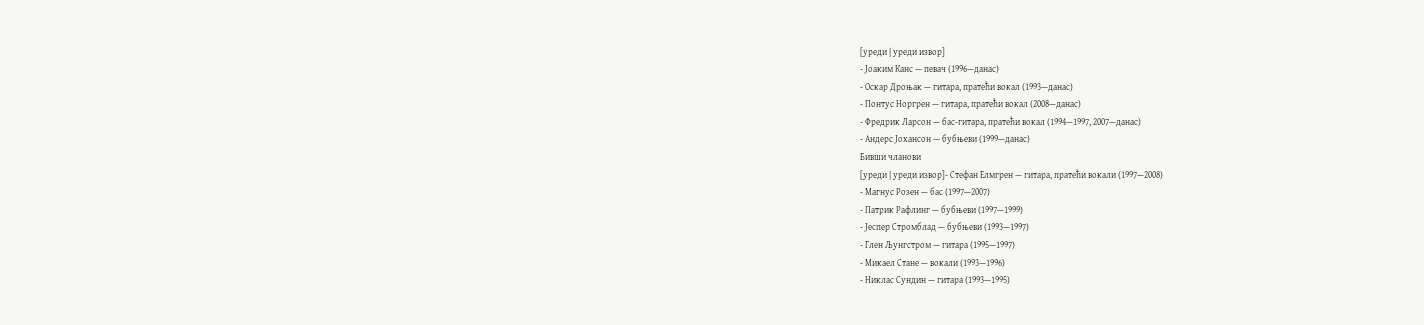[уреди | уреди извор]
- Јоаким Канс — певач (1996—данас)
- Оскар Дроњак — гитара, пратећи вокал (1993—данас)
- Понтус Норгрен — гитара, пратећи вокал (2008—данас)
- Фредрик Ларсон — бас-гитара, пратећи вокал (1994—1997, 2007—данас)
- Андерс Јохансон — бубњеви (1999—данас)
Бивши чланови
[уреди | уреди извор]- Стефан Елмгрен — гитара, пратећи вокали (1997—2008)
- Магнус Розен — бас (1997—2007)
- Патрик Рафлинг — бубњеви (1997—1999)
- Јеспер Стромблад — бубњеви (1993—1997)
- Глен Љунгстром — гитара (1995—1997)
- Микаел Стане — вокали (1993—1996)
- Никлас Сундин — гитара (1993—1995)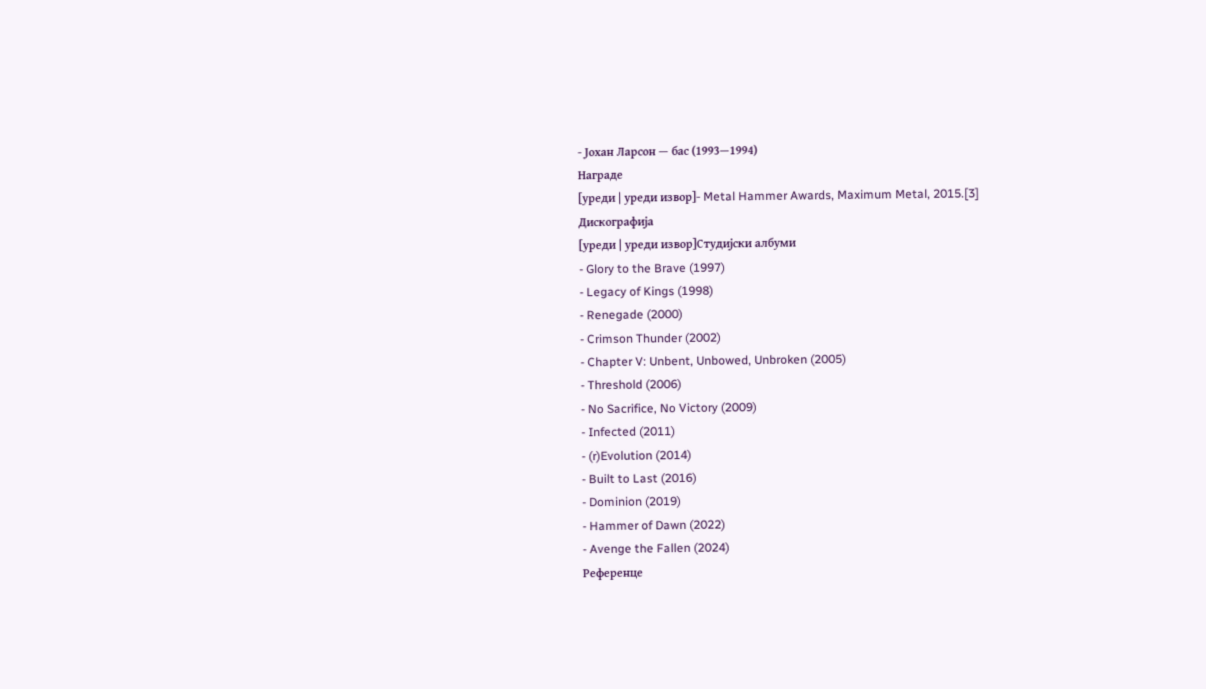- Јохан Ларсон — бас (1993—1994)
Награде
[уреди | уреди извор]- Metal Hammer Awards, Maximum Metal, 2015.[3]
Дискографија
[уреди | уреди извор]Студијски албуми
- Glory to the Brave (1997)
- Legacy of Kings (1998)
- Renegade (2000)
- Crimson Thunder (2002)
- Chapter V: Unbent, Unbowed, Unbroken (2005)
- Threshold (2006)
- No Sacrifice, No Victory (2009)
- Infected (2011)
- (r)Evolution (2014)
- Built to Last (2016)
- Dominion (2019)
- Hammer of Dawn (2022)
- Avenge the Fallen (2024)
Референце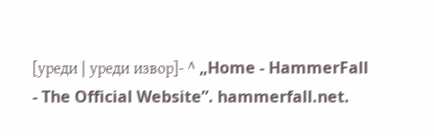[уреди | уреди извор]- ^ „Home - HammerFall - The Official Website”. hammerfall.net.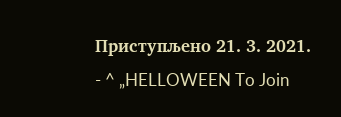Приступљено 21. 3. 2021.
- ^ „HELLOWEEN To Join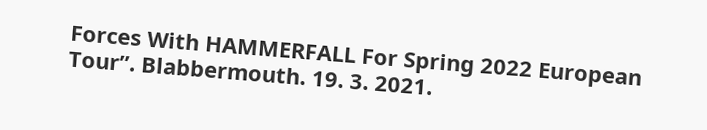Forces With HAMMERFALL For Spring 2022 European Tour”. Blabbermouth. 19. 3. 2021.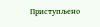Приступљено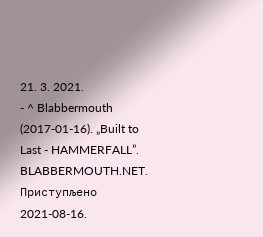21. 3. 2021.
- ^ Blabbermouth (2017-01-16). „Built to Last - HAMMERFALL”. BLABBERMOUTH.NET. Приступљено 2021-08-16.